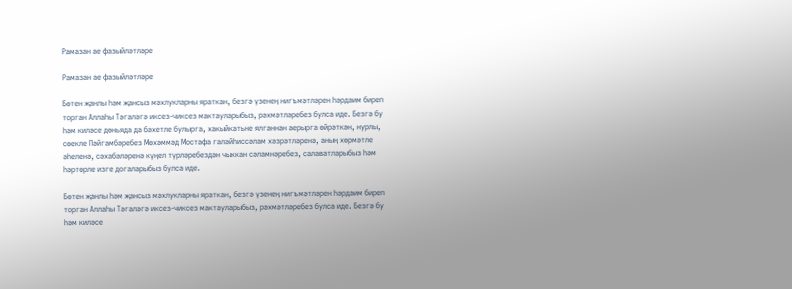Рамазан ае фазыйләтләре

Рамазан ае фазыйләтләре

Бөтен җанлы һәм җансыз мәхлукларны яраткан, безгә үзенең нигъмәтләрен һәрдаим биреп торган Аллаһы Тәгаләгә иксез-чиксез мактауларыбыз, рәхмәтләребез булса иде. Безгә бу һәм киләсе дөньяда да бәхетле булырга, хакыйкатьне ялганнан аерырга өйрәткән, нурлы, сөекле Пәйгамбәребез Мөхәммәд Мостафа галәйһиссәлам хәзрәтләренә, аның хөрмәтле әһеленә, сәхабәләренә күңел түрләребездән чыккан сәламнәребез, салаватларыбыз һәм һәртөрле изге догаларыбыз булса иде.

Бөтен җанлы һәм җансыз мәхлукларны яраткан, безгә үзенең нигъмәтләрен һәрдаим биреп торган Аллаһы Тәгаләгә иксез-чиксез мактауларыбыз, рәхмәтләребез булса иде. Безгә бу һәм киләсе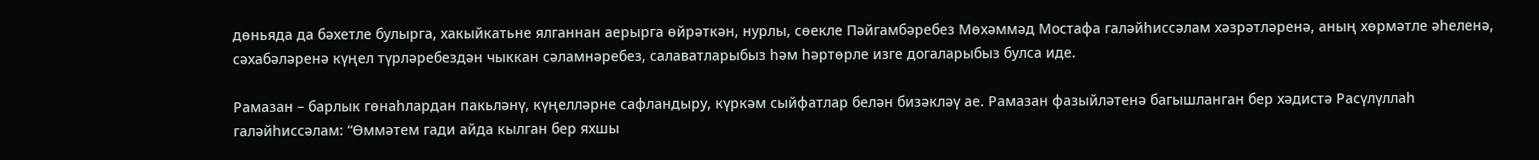дөньяда да бәхетле булырга, хакыйкатьне ялганнан аерырга өйрәткән, нурлы, сөекле Пәйгамбәребез Мөхәммәд Мостафа галәйһиссәлам хәзрәтләренә, аның хөрмәтле әһеленә, сәхабәләренә күңел түрләребездән чыккан сәламнәребез, салаватларыбыз һәм һәртөрле изге догаларыбыз булса иде.

Рамазан – барлык гөнаһлардан пакьләнү, күңелләрне сафландыру, күркәм сыйфатлар белән бизәкләү ае. Рамазан фазыйләтенә багышланган бер хәдистә Расүлүллаһ галәйһиссәлам: “Өммәтем гади айда кылган бер яхшы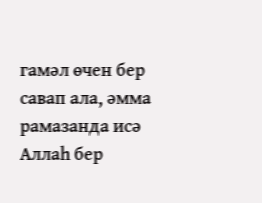гамәл өчен бер савап ала, әмма рамазанда исә Аллаһ бер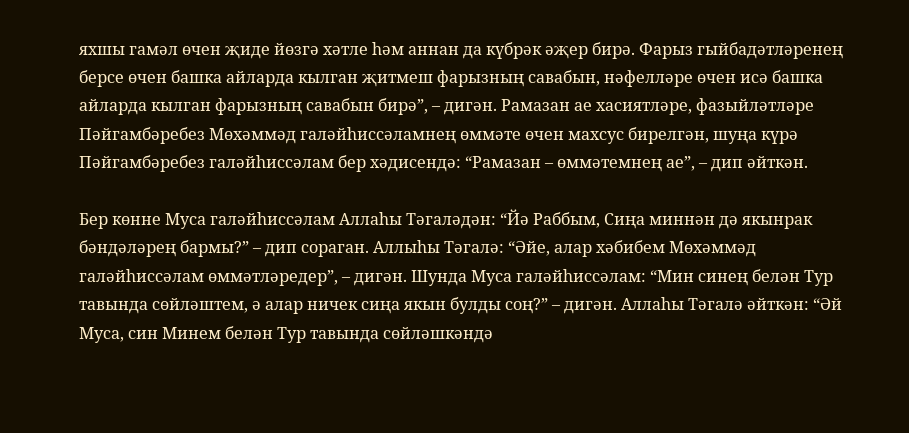яхшы гамәл өчен җиде йөзгә хәтле һәм аннан да күбрәк әҗер бирә. Фарыз гыйбадәтләренең берсе өчен башка айларда кылган җитмеш фарызның савабын, нәфелләре өчен исә башка айларда кылган фарызның савабын бирә”, – дигән. Рамазан ае хасиятләре, фазыйләтләре Пәйгамбәребез Мөхәммәд галәйһиссәламнең өммәте өчен махсус бирелгән, шуңа күрә Пәйгамбәребез галәйһиссәлам бер хәдисендә: “Рамазан – өммәтемнең ае”, – дип әйткән.

Бер көнне Муса галәйһиссәлам Аллаһы Тәгаләдән: “Йә Раббым, Сиңа миннән дә якынрак бәндәләрең бармы?” – дип сораган. Аллыһы Тәгалә: “Әйе, алар хәбибем Мөхәммәд галәйһиссәлам өммәтләредер”, – дигән. Шунда Муса галәйһиссәлам: “Мин синең белән Тур тавында сөйләштем, ә алар ничек сиңа якын булды соң?” – дигән. Аллаһы Тәгалә әйткән: “Әй Муса, син Минем белән Тур тавында сөйләшкәндә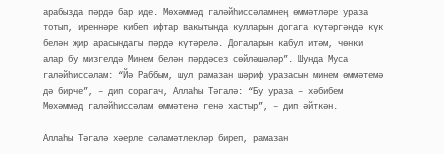арабызда пәрдә бар иде. Мөхәммәд галәйһиссәламнең өммәтләре ураза тотып, иреннәре кибеп ифтар вакытында кулларын догага күтәргәндә күк белән җир арасындагы пәрдә күтәрелә. Догаларын кабул итәм, чөнки алар бу мизгелдә Минем белән пәрдәсез сөйләшәләр”. Шунда Муса галәйһиссәлам: “Йә Раббым, шул рамазан шәриф уразасын минем өммәтемә дә бирче”, – дип сорагач, Аллаһы Тәгалә: “Бу ураза – хәбибем Мөхәммәд галәйһиссәлам өммәтенә генә хастыр”, – дип әйткән.

Аллаһы Тәгалә хәерле сәламәтлекләр биреп, рамазан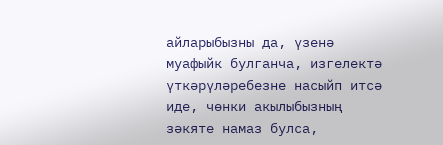айларыбызны да, үзенә муафыйк булганча, изгелектә үткәрүләребезне насыйп итсә иде, чөнки акылыбызның зәкяте намаз булса,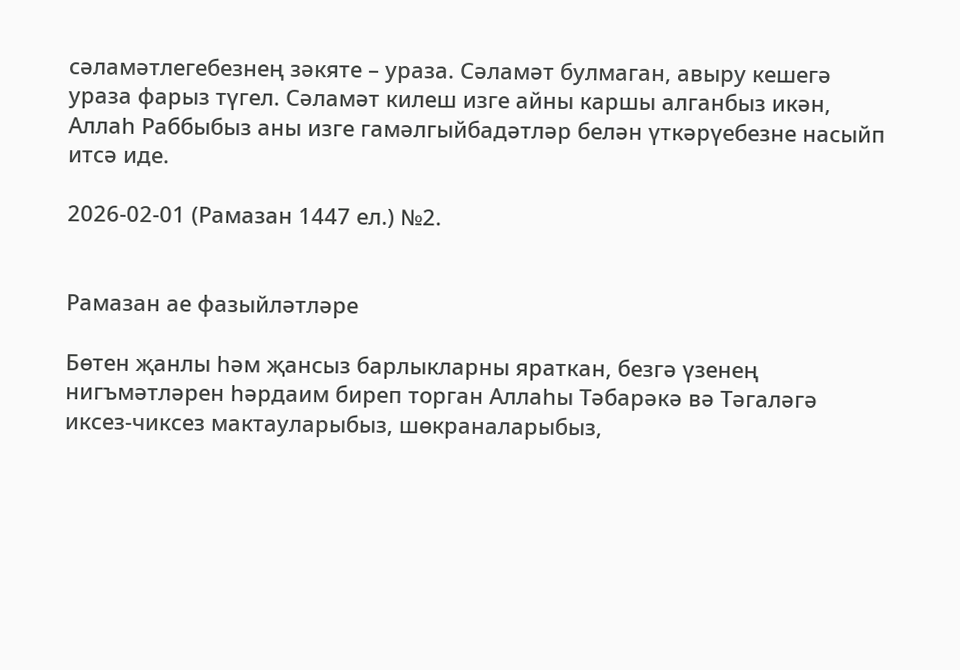сәламәтлегебезнең зәкяте – ураза. Сәламәт булмаган, авыру кешегә ураза фарыз түгел. Сәламәт килеш изге айны каршы алганбыз икән, Аллаһ Раббыбыз аны изге гамәлгыйбадәтләр белән үткәрүебезне насыйп итсә иде.

2026-02-01 (Рамазан 1447 ел.) №2.


Рамазан ае фазыйләтләре

Бөтен җанлы һәм җансыз барлыкларны яраткан, безгә үзенең нигъмәтләрен һәрдаим биреп торган Аллаһы Тәбарәкә вә Тәгаләгә иксез-чиксез мактауларыбыз, шөкраналарыбыз,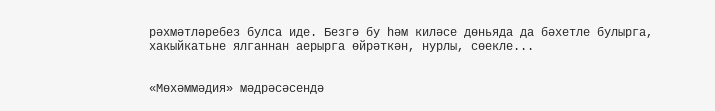рәхмәтләребез булса иде. Безгә бу һәм киләсе дөньяда да бәхетле булырга, хакыйкатьне ялганнан аерырга өйрәткән, нурлы, сөекле...


«Мөхәммәдия» мәдрәсәсендә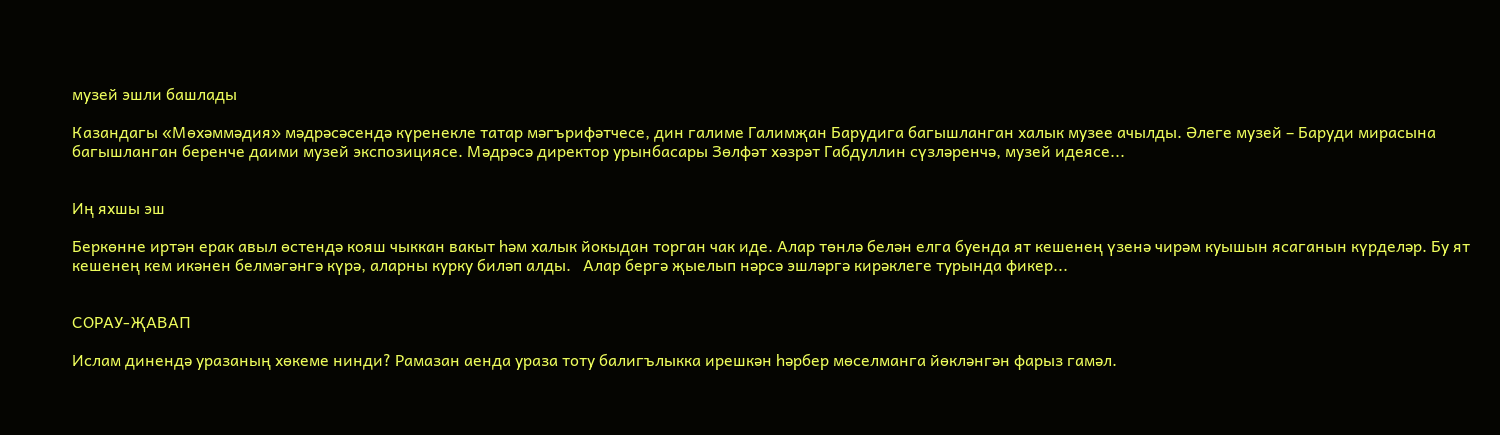музей эшли башлады

Казандагы «Мөхәммәдия» мәдрәсәсендә күренекле татар мәгърифәтчесе, дин галиме Галимҗан Барудига багышланган халык музее ачылды. Әлеге музей – Баруди мирасына багышланган беренче даими музей экспозициясе. Мәдрәсә директор урынбасары Зөлфәт хәзрәт Габдуллин сүзләренчә, музей идеясе...


Иң яхшы эш

Беркөнне иртән ерак авыл өстендә кояш чыккан вакыт һәм халык йокыдан торган чак иде. Алар төнлә белән елга буенда ят кешенең үзенә чирәм куышын ясаганын күрделәр. Бу ят кешенең кем икәнен белмәгәнгә күрә, аларны курку биләп алды.   Алар бергә җыелып нәрсә эшләргә кирәклеге турында фикер...


СОРАУ-ҖАВАП

Ислам динендә уразаның хөкеме нинди? Рамазан аенда ураза тоту балигълыкка ирешкән һәрбер мөселманга йөкләнгән фарыз гамәл.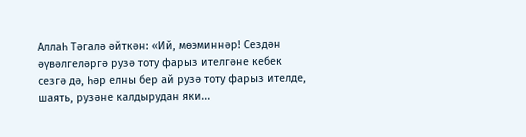Аллаһ Тәгалә әйткән: «Ий, мөэминнәр! Сездән әүвәлгеләргә рузә тоту фарыз ителгәне кебек сезгә дә, һәр елны бер ай рузә тоту фарыз ителде, шаять, рузәне калдырудан яки...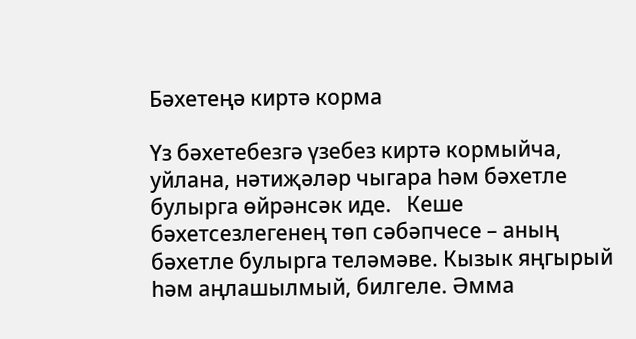Бәхетеңә киртә корма

Үз бәхетебезгә үзебез киртә кормыйча, уйлана, нәтиҗәләр чыгара һәм бәхетле булырга өйрәнсәк иде.   Кеше бәхетсезлегенең төп сәбәпчесе – аның бәхетле булырга теләмәве. Кызык яңгырый һәм аңлашылмый, билгеле. Әмма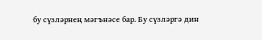бу сүзләрнең мәгънәсе бар. Бу сүзләргә дин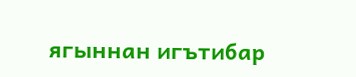ягыннан игътибар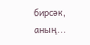бирсәк, аның...